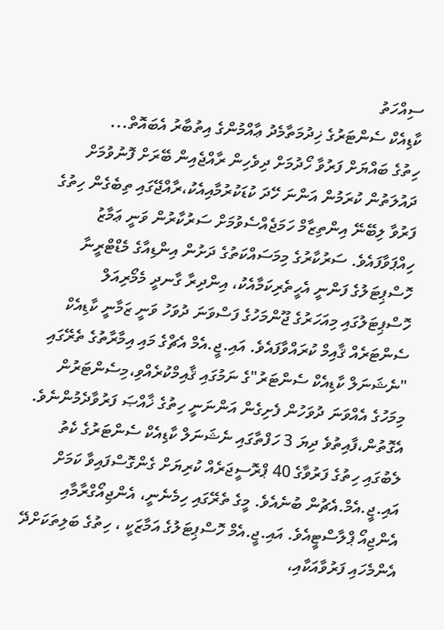ސިއްހަތު
ކާޑިއެކް ސެންޓަރުގެ ޚިދުމަތާމެދު ޢާއްމުންގެ އިތުބާރު އެބައޮތް...
ހިތުގެ ބައްޔަށް ފަރުވާ ހޯދުމަށް ދިވެހިން ރާއްޖެއިން ބޭރަށް ފޮނުވުމަށް ދައުލަތުން ކުރަމުން އަންނަ ހޭދަ ކުޑަކުރުމާއިއެކު،ރާއްޖޭގައި ތިބެގެން ހިތުގެ ފަރުވާ ލިބޭނޭ އިންތިޒާމް ހަމަޖެއްސެވުމަށް ސަރުކާރުން ވަނީ ޢަމާޒު ހިއްޕަވާފައެވެ. ސަރުކާރުގެ މިމަސައްކަތުގެ ދަށުން އިންޑިއާގެ މެޑްޓްރީނާ ހޮސްޕިޓަލުގެ ފަންނީ އެހީތެރިކަމާއެކު، އިންދިރާ ގާނދީ މެމޯރިއަލް ހޮސްޕިޓަލުގައި މިއަހަރުގެ ޖޫންމަހުގެ ފަސްވަނަ ދުވަހު ވަނީ ޒަމާނީ ކާޑިއެކް ސެންޓަރެއް ޤާއިމް ކުރައްވާފައެވެ. އައި.ޖީ.އެމް އެޗްގެ މައި އިމާރާތުގެ ތެރޭގައި "ނެޝަނަލް ކާޑިއެކް ސެންޓަރު"ގެ ނަމުގައި ޤާއިމްކުރެއްވި،މިސެންޓަރުން މިމަހުގެ އެއްވަނަ ދުވަހުން ފެށިގެން އަންނަނީ ހިތުގެ ޚާއްޞަ ފަރުވާދެމުންނެވެ.
އެގޮތުން،ފާއިތުވެ ދިޔަ 3 ހަފްތާގައި ނެޝަނަލް ކާޑިއެކް ސެންޓަރުގެ ކެތު ލެބުގައި ހިތުގެ ފަރުވާގެ 40 ޕްރޮސީޖަރެއް ކުރިޔަށް ގެންގޮސްފައިވާ ކަމަށް އައި.ޖީ.އެމް.އެޗުން ބުނެއެވެ. މީގެ ތެރޭގައި ހިމެނެނީ، އެންޖިއޯގްރާމާއި އެންޖިއޯ ޕްލާސްޓީއެވެ. އައި.ޖީ.އެމް ހޮސްޕިޓަލުގެ އަމާޒަކީ ، ހިތުގެ ބަލިތަކަށްދޭ އެންމެހައި ފަރުވާއަކާއި،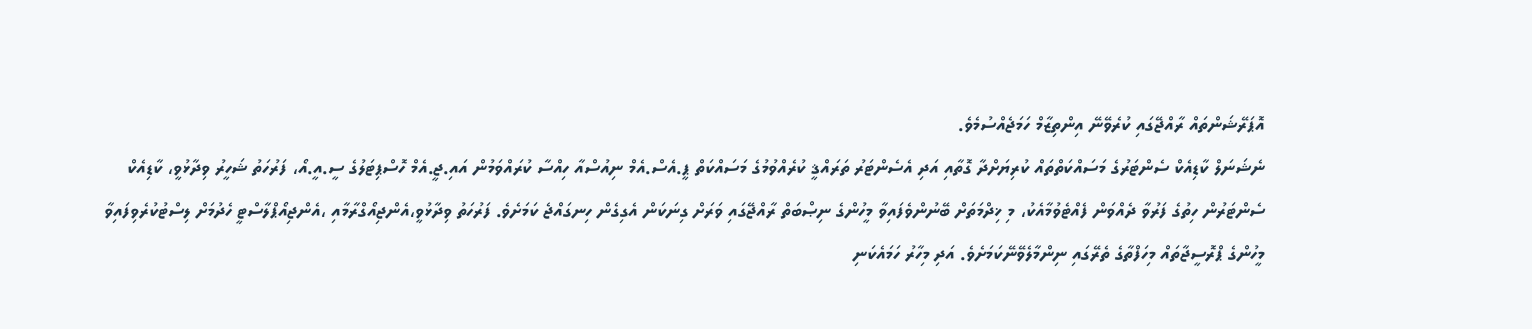އޮޕަރޭޝަންތައް ރާއްޖޭގައި ކުރެވޭނޭ އިންތިޒާމް ހަމަޖެއްސުމެވެ.
ނެޝަނަލް ކާޑިއެކް ސެންޓަރުގެ މަސައްކަތްތައް ކުރިޔަށްދާ ގޮތާއި އަދި އެސެންޓަރު ތަރައްޤީ ކުރެއްވުމުގެ މަސައްކަތް ޕީ.އެސް.އެމް ނިއުސްއާ ހިއްސާ ކުރައްވަމުން އައި.ޖީ.އެމް ހޮސްޕިޓަލުގެ ސީ.އީ.އޯ، ފަރުހަތު ޝަހީރު ވިދާޅުވީ، ކާޑިއެކް ސެންޓަރުން ހިތުގެ ފަރުވާ ދެއްވަން ފެއްޓެވުމާއެކު، މި ޚިދްމަތަށް ބޭނުންވެފައިވާ މީހުންގެ ނިޞްބަތް ރާއްޖޭގައި ވަރަށް ގިނަކަން އެގިގެން ހިނގައްޖެ ކަމަށެވެ. ފަރުހަތު ވިދާޅުވީ،އެންޖިއޯގްރާމާއި ،އެންޖިއޯޕްލާސްޓީ ހެދުމަށް ލިސްޓުކުރެވިފައިވާ މީހުންގެ ޕްރޮސީޖާތައް މިހަފްތާގެ ތެރޭގައި ނިންމާލެވޭނޭކަމަށެވެ. އަދި މިހާރު ހަމައެކަނި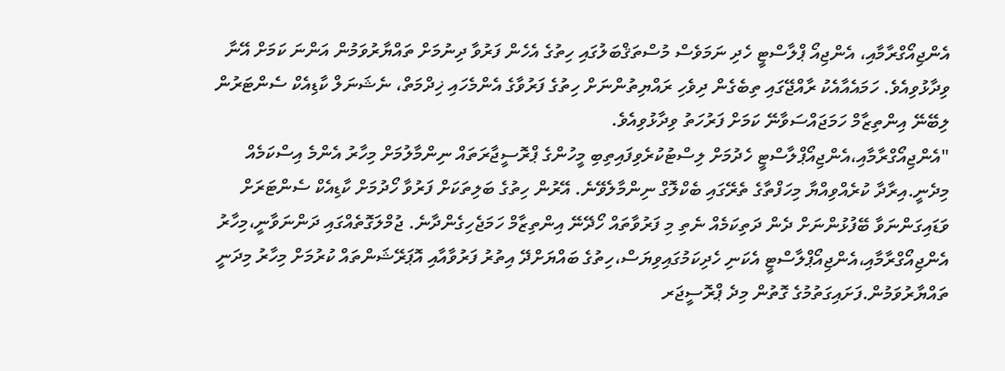އެންޖިއޯގްރާމާއި، އެންޖިއޯ ޕްލާސްޓީ ހެދި ނަމަވެސް މުސްތަޤްބަލުގައި ހިތުގެ އެހެން ފަރުވާ ދިނުމަށް ތައްޔާރުވަމުން އަންނަ ކަމަށް އޭނާ ވިދާޅުވިއެވެ. ހަމައެއާއެކު ރާއްޖޭގައި ތިބެގެން ދިވެހި ރައްޔިތުންނަށް ހިތުގެ ފަރުވާގެ އެންމެހައި ޚިދްމަތް، ނެޝަނަލް ކާޑިއެކް ސެންޓަރުން ލިބޭނޭ އިންތިޒާމް ހަމަޖައްސަވާނޭ ކަމަށް ފަރުހަތު ވިދާޅުވިއެވެ.
"އެންޖިއޯގްރާމާއި،އެންޖިއޯޕްލާސްޓީ ހެދުމަށް ލިސްޓުކުރެވިފައިތިބި މީހުންގެ ޕްރޮސީޖާރަތައް ނިންމާލުމަށް މިހާރު އެންމެ އިސްކަމެއް މިދެނީ.އިރާދާ ކުރެއްވިއްޔާ މިހަފްތާގެ ތެރޭގައި ބެކްލޮގް ނިންމާލެވޭނެ. އޭރުން ހިތުގެ ބަލިތަކަށް ފަރުވާ ހޯދުމަށް ކާޑިއެކް ސެންޓަރަށް ވަޑައިގަންނަވާ ބޭފުޅުންނަށް ދެން ދަތިކަމެއް ނެތި މި ފަރުވާތައް ހޯދޭނޭ އިންތިޒާމް ހަމަޖެހިގެންދާނެ. ޖުމްލަގޮތެއްގައި ދަންނަވާނީ،މިހާރު އެންޖިއޯގްރާމާއި،އެންޖިއޯޕްލާސްޓީ އެކަނި ހެދިކަމުގައިވިޔަސް،ހިތުގެ ބައްޔަށްދޭ އިތުރު ފަރުވާއާއި އޮޕަރޭޝަންތައް ކުރުމަށް މިހާރު މިދަނީ ތައްޔާރުވަމުން.ފަށައިގަތުމުގެ ގޮތުން މިދެ ޕްރޮސީޖަރ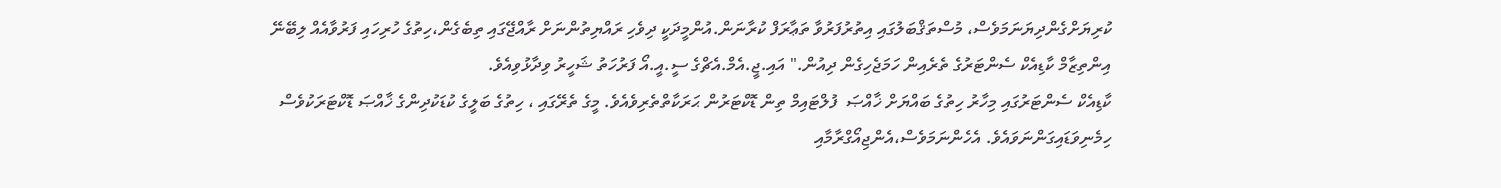ކުރިޔަށްގެންދިޔަނަމަވެސް، މުސްތަޤްބަލުގައި އިތުރުފަރުވާ ތަޢާރަފް ކުރާނަން.އުންމީދަކީ ދިވެހި ރައްޔިތުންނަށް ރާއްޖޭގައި ތިބެގެން،ހިތުގެ ހުރިހައި ފަރުވާއެއް ލިބޭނޭ އިންތިޒާމް ކާޑިއެކް ސެންޓަރުގެ ތެރެއިން ހަމަޖެހިގެން ދިއުން." އައި.ޖީ.އެމް.އެޗްގެ ސީ.އީ.އޯ ފަރުހަތު ޝަހީރު ވިދާޅުވިއެވެ.
ކާޑިއެކް ސެންޓަރުގައި މިހާރު ހިތުގެ ބައްޔަށް ޚާއްޞަ  ފުލްޓައިމް ތިން ޑޮކްޓަރުން ޙަރަކާތްތެރިވެއެވެ. މީގެ ތެރޭގައި ، ހިތުގެ ބަލީގެ ކުޑަކުދިންގެ ޚާއްޞަ ޑޮކްޓަރަކުވެސް ހިމެނިވަޑައިގަންނަވައެވެ. އެހެންނަމަވެސް،އެންޖިއޯގްރާމާއި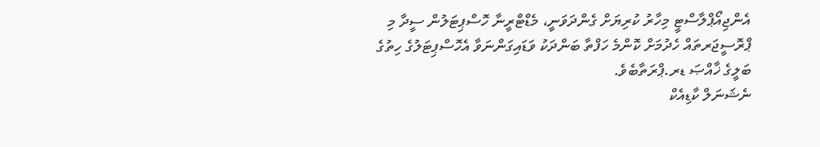އެންޖިއޯޕްލާސްޓީ މިހާރު ކުރިޔަށް ގެންދަވަނީ، މެޑްޓްރީނާ ހޮސްޕިޓަލުން ސީދާ މި ޕްރޮސީޖަރތައް ހެދުމަށް ކޮންމެ ހަފްތާ ބަންދަކު ވަޑައިގަންނަވާ އެހޮސްޕިޓަލުގެ ހިތުގެ ބަލީގެ ޚާއްޞަ ޑރ.ޕްރަތާބެވެ.
ނެޝަނަލް ކާޑިއެކް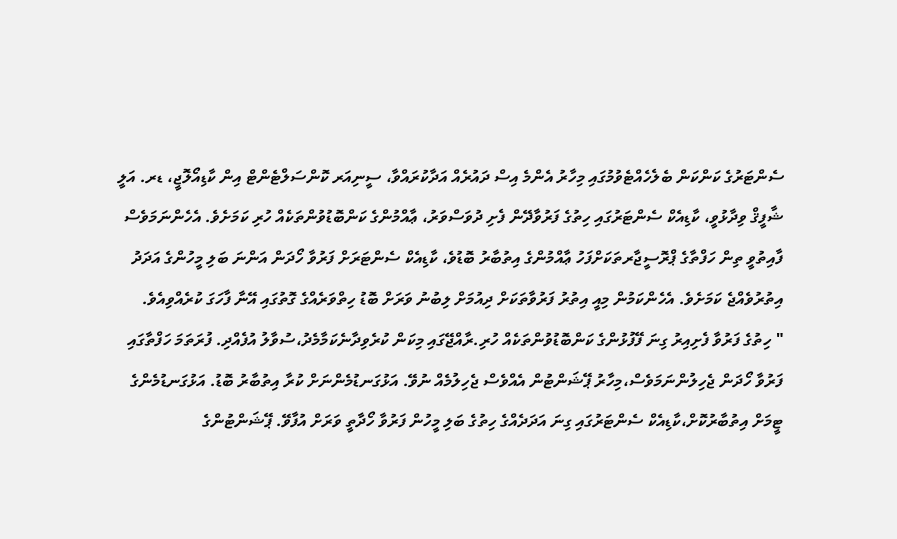ސެންޓަރުގެ ކަންކަން ބެލެހެއްޓެވުމުގައި މިހާރު އެންމެ އިސް ދައުރެއް އަދާކުރައްވާ، ސީނިއަރ ކޮންސަލްޓެންޓް އިން ކާޑިއޯލޮޖީ، ޑރ. އަލީ ޝާފީޤް ވިދާޅުވީ، ކާޑިއެކް ސެންޓަރުގައި ހިތުގެ ފަރުވާދޭން ފެށި ދުވަސްވަރު، ޢާއްމުންގެ ކަންބޮޑުވުންތަކެއް ހުރި ކަމަށެވެ. އެހެންނަމަވެސް ފާއިތުވީ ތިން ހަފްތާގެ ޕްރޮސީޖާރތަކަށްފަހު ޢާއްމުންގެ އިތުބާރު ބޮޑުވެ، ކާޑިއެކް ސެންޓަރަށް ފަރުވާ ހޯދަން އަންނަ ބަލި މީހުންގެ އަދަދު އިތުރުވެއްޖެ ކަމަށެވެ. އެހެންކަމުން މިއީ އިތުރު ފަރުވާތަކަށް ދިއުމަށް ލިބުނު ވަރަށް ބޮޑު ހިތްވަރެއްގެ ގޮތުގައި އޭނާ ފާހަގަ ކުރެއްވިއެވެ.
" ހިތުގެ ފަރުވާ ފެށިއިރު ގިނަ ފޭފުޅުންގެ ކަންބޮޑުވުންތަކެއް ހުރި.ރާއްޖޭގައި މިކަން ކުރެވިދާނެކަމާމެދު،ސުވާލު އުފެއްދި. ފުރަތަމަ ހަފްތާގައި ފަރުވާ ހޯދަން ޖެހިލުންނަމަވެސް،މިހާރު ޕޭޝަންޓުން އެއްވެސް ޖެހިލުމެއް ނުވޭ. އަޅުގަނޑުމެންނަށް ކުރާ އިތުބާރު ބޮޑު. އަޅުގަނޑުމެންގެ ޓީމަށް އިތުބާރުކޮށް،ކާޑިއެކް ސެންޓަރުގައި ގިނަ އަދަދެއްގެ ހިތުގެ ބަލި މީހުން ފަރުވާ ހޯދާތީ ވަރަށް އުފާވޭ. ޕޭޝަންޓުންގެ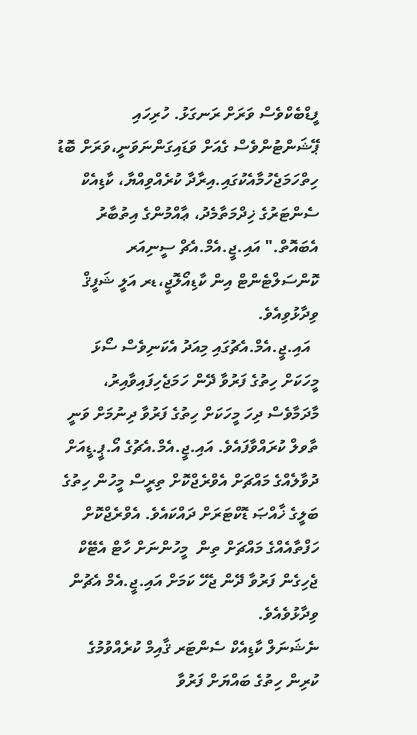ފީޑްބެކްވެސް ވަރަށް ރަނގަޅު. ހުރިހައި ޕޭޝަންޓުންވެސް ގެއަށް ވަޑައިގަންނަވަނީ،ވަރަށް ބޮޑު ހިތްހަމަޖެހުމާއެކުގައި.އިރާދާ ކުރެއްވިއްޔާ، ކާޑިއެކް ސެންޓަރުގެ ޚިދްމަތާމެދު، ޢާއްމުންގެ އިތުބާރު އެބައޮތް." އައި.ޖީ.އެމް.އެޗް ސީނިއަރ ކޮންސަލްޓެންޓް އިން ކާޑިއޯލޮޖީ،ޑރ އަލީ ޝަފީޤް ވިދާޅުވިއެވެ.
  އައި.ޖީ.އެމް.އެޗުގައި މިއަދު އެކަނިވެސް ސޯޅަ މީހަކަށް ހިތުގެ ފަރުވާ ދޭން ހަމަޖެހިފައިވާއިރު، މާދަމާވެސް ދިހަ މީހަކަށް ހިތުގެ ފަރުވާ ދިނުމަށް ވަނީ ތާވލް ކުރައްވާފައެވެ. އައި.ޖީ.އެމް.އެޗުގެ އޯ.ޕީ.ޑީއަށް ދުވާލެއްގެ މައްޗަށް އެވްރެޖްކޮށް ތިރީސް މީހުން ހިތުގެ ބަލީގެ ޚާއްޞަ ޑޮކްޓަރަށް ދައްކައެވެ. އެވްރެޖްކޮށް ހަފްތާއެއްގެ މައްޗަށް ތިން  މީހުންނަށް ހާޓް އެޓޭކް ޖެހިގެން ފަރުވާ ދޭން ޖެހޭ ކަމަށް އައި.ޖީ.އެމް އެޗުން ވިދާޅުވެއެވެ.
ނެޝަނަލް ކާޑިއެކް ސެންޓަރ ޤާއިމް ކުރެއްވުމުގެ ކުރިން ހިތުގެ ބައްޔަށް ފަރުވާ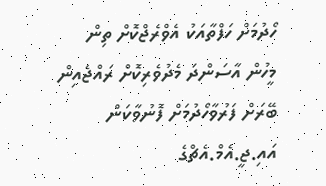ހޯދުމަށް ހަފްތާއަކު އެވްރެޖްކޮށް ތިން މީހުން އާސަންދަ މެދުވެރިކޮށް ރައްޖެއިން ބޭރަށް ފަރުވާހޯދުމަށް ފޮނުވާކަން އައި.ޖީ.އެމް.އެޗްގެ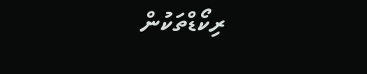ރިކޯޑްތަކުން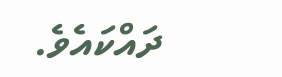ދައްކައެވެ.